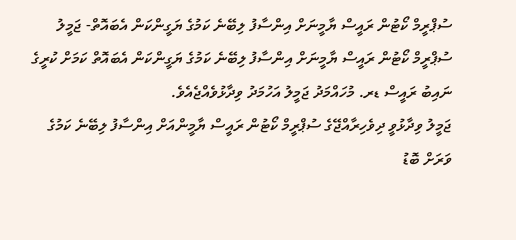ސުޕްރީމް ކޯޓުން ރައީސް ޔާމީނަށް އިންސާފު ލިބޭނެ ކަމުގެ ޔަގީންކަން އެބައޮތް- ޖަމީލު
ސުޕްރީމް ކޯޓުން ރައީސް ޔާމީނަށް އިންސާފު ލިބޭނެ ކަމުގެ ޔަގީންކަން އެބައޮތް ކަމަށް ކުރީގެ ނައިބު ރައީސް ޑރ. މުހައްމަދު ޖަމީލު އަހުމަދު ވިދާޅުވެއްޖެއެވެ.
ޖަމީލު ވިދާޅުވީ ދިވެހިރާއްޖޭގެ ސުޕްރީމް ކޯޓުން ރައީސް ޔާމީންއަށް އިންސާފު ލިބޭނެ ކަމުގެ ވަރަށް ބޮޑު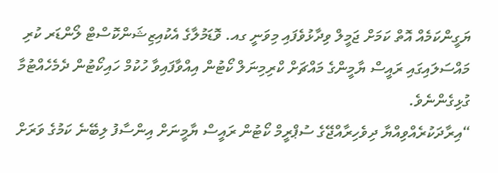ޔަގީންކަމެއް އޮތް ކަމަށް ޖަމީލް ވިދާޅުވެފައި މިވަނީ ގއ. ވޮޑަމުލާގެ އެކުއިޒިޝަންކޮސްޓް ލޯންޑަރ ކުރި މައްސަލައިގައި ރައީސް ޔާމީންގެ މައްޗަށް ކްރިމިނަލް ކޯޓުން އިއްވާފައިވާ ހުކުމް ހައިކޯޓުން ދެމެހެއްޓުމާ ގުޅިގެންނެވެ.
“އިރާދަކުރެއްވިއްޔާ ދިވެހިރާއްޖޭގެ ސުޕްރީމް ކޯޓުން ރައީސް ޔާމީނަށް އިންސާފު ލިބޭނެ ކަމުގެ ވަރަށް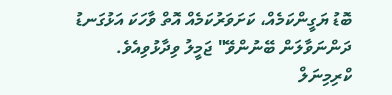ބޮޑު ޔަގީންކަމެއް، ކަށަވަރުކަމެއް އޮތް ވާހަކަ އަޅުގަނޑު ދަންނަވާލަން ބޭނުންވޭ" ޖަމީލު ވިދާޅުވިއެވެ.
ކްރިމިނަލް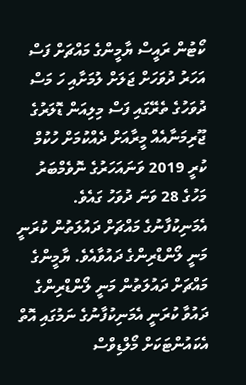ކޯޓުން ރައީސް ޔާމީންގެ މައްޗަށް ފަސް އަހަރު ދުވަހަށް ޖަލަށް ލުމަށާއި ހަ މަސް ދުވަހުގެ ތެރޭގައި ފަސް މިލިއަން ޑޮލަރުގެ ޖޫރިމަނާއެއް މީރާއަށް ދެއްކުމަށް ހުކުމް ކުރީ 2019 ވަނައަހަރުގެ ނޮވެމްބަރު މަހުގެ 28 ވަނަ ދުވަހު ގައެވެ.
އެމަނިކުފާނުގެ މައްޗަށް ދައުލަތުން ކުރަނީ މަނީ ލޯންޑްރިންގެ ދައުވާއެވެ. ޔާމީންގެ މައްޗަށް ދައުލަތުން މަނީ ލޯންޑްރިންގެ ދައުވާ ކުރަނީ އެމަނިކުފާނުގެ ނަމުގައި އޮތް އެކައުންޓަކަށް މޯލްޑިވްސް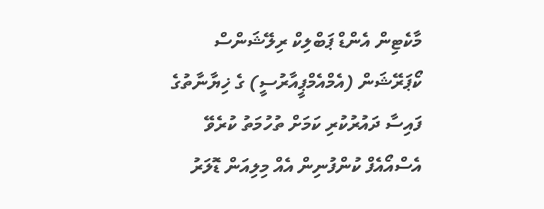މާކެޓިން އެންޑް ޕަބްލިކް ރިލޭޝަންސް ކޯޕަރޭޝަން (އެމްއެމްޕީއާރުސީ) ގެ ޚިޔާނާތުގެ ފައިސާ ދައުރުކުރި ކަމަށް ތުހުމަތު ކުރެވޭ އެސްއޯއެފް ކުންފުނިން އެއް މިލިއަން ޑޮލަރު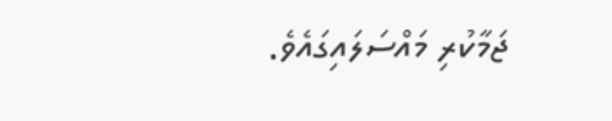ޖަމާކުރި މައްސަލައިގައެވެ.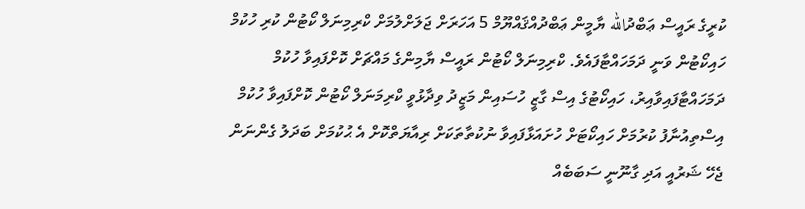ކުރީގެ ރައީސް ޢަބްދުالله ޔާމީން ޢަބްދުއްޤައްޔޫމް 5 އަހަރަށް ޖަލަށްލުމަށް ކްރިމިނަލް ކޯޓުން ކުރި ހުކުމް ހައިކޯޓުން ވަނީ ދަމަހައްޓާފައެވެ. ކްރިމިނަލް ކޯޓުން ރައީސް ޔާމިންގެ މައްޗަށް ކޮށްފައިވާ ހުކުމް ދަމަހައްޓާފައިވާއިރު، ހައިކޯޓުގެ އިސް ގާޒީ ހުސައިން މަޒީދު ވިދާޅުވީ ކްރިމަނަލް ކޯޓުން ކޮށްފައިވާ ހުކުމް އިސްތިއުނާފު ކުރުމަށް ހައިކޯޓަށް ހުށައަޅާފައިވާ ނުކުތާތަކަށް ރިއާޔަތްކޮށް އެ ޙުކުމަށް ބަދަލު ގެންނަން ޖެހޭ ޝަރުއީ އަދި ގާނޫނީ ސަބަބެއް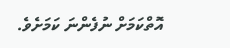އޮތްކަމަށް ނުފެންނަ ކަމަށެވެ.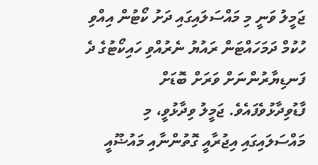ޖަމީލު ވަނީ މި މައްސަލައިގައި ދަށު ކޯޓުން އިއްވި ހުކުމް ދަމަހައްޓަން ރައުޔު ނެރުއްވި ހައިކޯޓުގެ ދެ ފަނޑިޔާރުންނަށް ވަރަށް ބޮޑަށް ފާޑުވިދާޅުވެފައެވެ. ޖަމީލު ވިދާޅުވީ، މި މައްސަލައިގައި އިޖުރާއީ ގޮތުންނާއި މައުޟޫއީ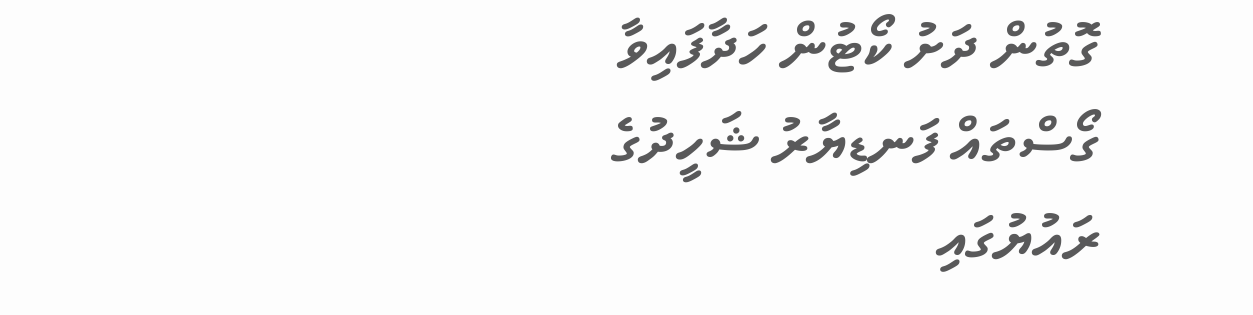ގޮތުން ދަށު ކޯޓުން ހަދާފައިވާ ގޯސްތައް ފަނޑިޔާރު ޝަހީދުގެ ރައުޔުގައި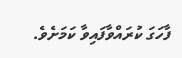ފާހަގަ ކުރައްވާފައިވާ ކަމަށެވެ.